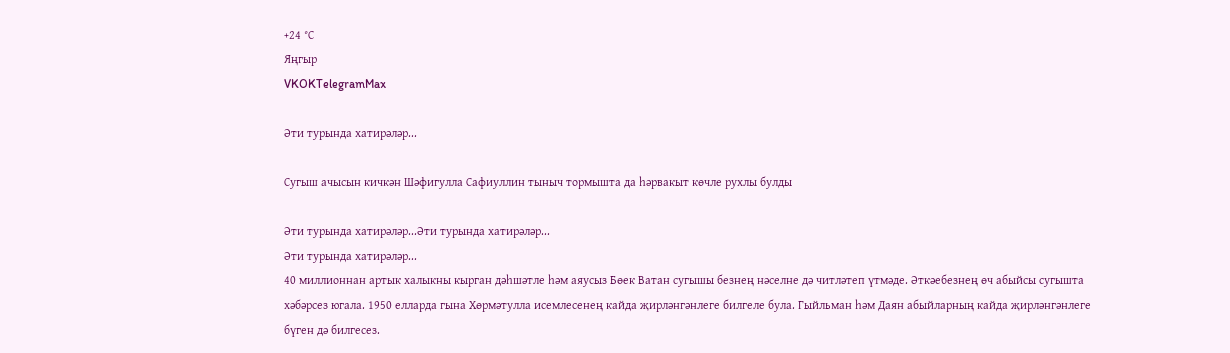+24 °С
Яңгыр
VKOKTelegramMax

Әти турында хатирәләр...

Сугыш ачысын кичкән Шәфигулла Сафиуллин тыныч тормышта да һәрвакыт көчле рухлы булды

Әти турында хатирәләр...Әти турында хатирәләр...
Әти турында хатирәләр...
40 миллионнан артык халыкны кырган дәһшәтле һәм аяусыз Бөек Ватан сугышы безнең нәселне дә читләтеп үтмәде. Әткәебезнең өч абыйсы сугышта хәбәрсез югала. 1950 елларда гына Хөрмәтулла исемлесенең кайда җирләнгәнлеге билгеле була. Гыйльман һәм Даян абыйларның кайда җирләнгәнлеге бүген дә билгесез.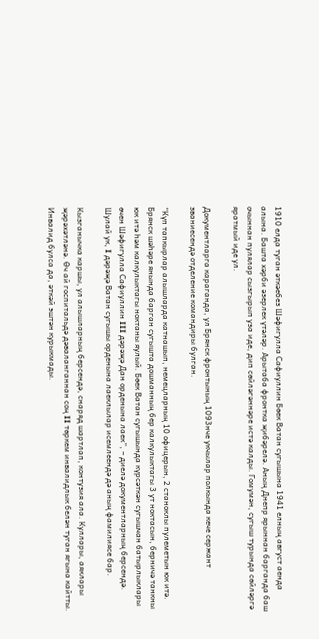1910 елда туган әткәебез Шәфигулла Сафиуллин Бөек Ватан сугышына 1941 елның август аенда алына. Башта хәрби әзерлек үтәләр. Арытаба фронтка җибәрелә. Аның Днепр ярыннан барганда баш очыннан пулялар сызгырып уза иде, дип сөйләгәннәре истә калды. Гомумән, сугыш турында сөйләргә яратмый иде ул.

Документларга караганда, ул Брянск фронтының 1093нче укчылар полкында кече сержант званиесендә отделение командиры булган.

“Күп тапкырлар алышларда катнашып, немецларның 10 офицерын, 2 станоклы пулеметын юк итә. Брянск шәһәре янында барган сугышта дошманның бер калкулыктагы 3 ут ноктасын, берничә танкны юк итә һәм калкулыктагы ноктаны яулый. Бөек Ватан сугышында күрсәткән сугышчан батырлыклары өчен Шәфигулла Сафиуллин III дәрәҗә Дан орденына лаек”, – диелә документларның берсендә. Шулай ук, I дәрәҗә Ватан сугышы орденына лаеклылар исемлеендә дә аның фамилиясе бар.

Кызганычка каршы, ул алышларның берсендә, снаряд шартлап, контузия ала. Куллары, аяклары җәрәхәтләнә. Өч ай госпитальдә дәваланганнан соң II төркем инвалидлык белән туган ягына кайтты.
Инвалид булса да, әткәй эштән курыкмады.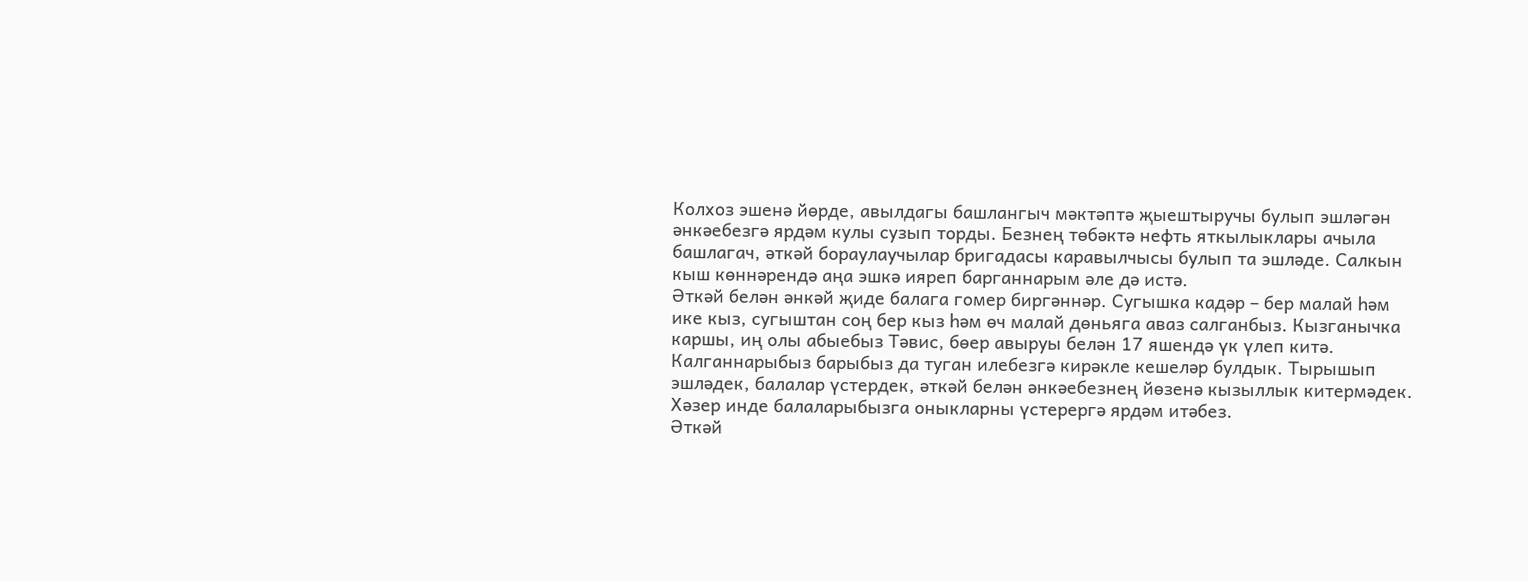Колхоз эшенә йөрде, авылдагы башлангыч мәктәптә җыештыручы булып эшләгән әнкәебезгә ярдәм кулы сузып торды. Безнең төбәктә нефть яткылыклары ачыла башлагач, әткәй бораулаучылар бригадасы каравылчысы булып та эшләде. Салкын кыш көннәрендә аңа эшкә ияреп барганнарым әле дә истә.
Әткәй белән әнкәй җиде балага гомер биргәннәр. Сугышка кадәр – бер малай һәм ике кыз, сугыштан соң бер кыз һәм өч малай дөньяга аваз салганбыз. Кызганычка каршы, иң олы абыебыз Тәвис, бөер авыруы белән 17 яшендә үк үлеп китә. Калганнарыбыз барыбыз да туган илебезгә кирәкле кешеләр булдык. Тырышып эшләдек, балалар үстердек, әткәй белән әнкәебезнең йөзенә кызыллык китермәдек. Хәзер инде балаларыбызга оныкларны үстерергә ярдәм итәбез.
Әткәй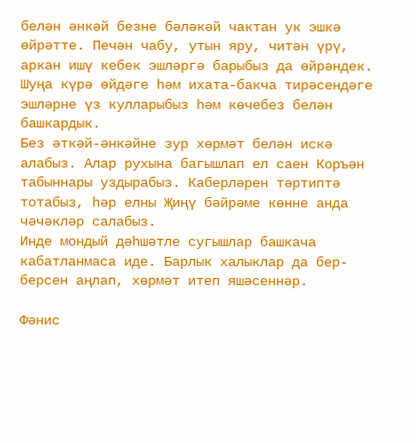белән әнкәй безне бәләкәй чактан ук эшкә өйрәтте. Печән чабу, утын яру, читән үрү, аркан ишү кебек эшләргә барыбыз да өйрәндек. Шуңа күрә өйдәге һәм ихата-бакча тирәсендәге эшләрне үз кулларыбыз һәм көчебез белән башкардык.
Без әткәй-әнкәйне зур хөрмәт белән искә алабыз. Алар рухына багышлап ел саен Коръән табыннары уздырабыз. Каберләрен тәртиптә тотабыз, һәр елны Җиңү бәйрәме көнне анда чәчәкләр салабыз.
Инде мондый дәһшәтле сугышлар башкача кабатланмаса иде. Барлык халыклар да бер-берсен аңлап, хөрмәт итеп яшәсеннәр.

Фәнис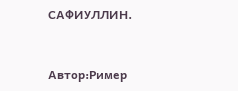САФИУЛЛИН.



Автор:Ример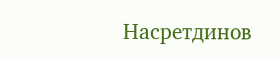Насретдинов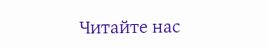Читайте нас